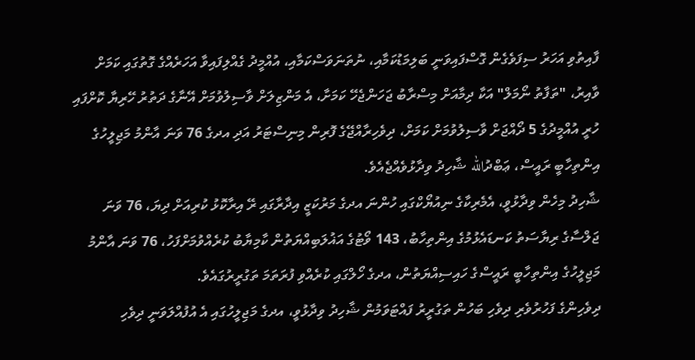ފާއިތުވި އަހަރު ސިފަވެގެން ގޮސްފައިވަނީ ބަލިމަޑުކަމާއި، ނުތަނަވަސްކަމާއި، އުއްމީދު ގެއްލިފައިވާ އަހަރެއްގެ ގޮތުގައި ކަމަށް ވާއިރު، "ތަފާތު ނޯމަލް" އަކާ ދިމާއަށް މިސްރާބު ޖަހަންޖެހޭ ކަމަށާ، އެ މަންޒިލަށް ވާސިލުވުމަށް އޭނާގެ ދަތުރު ހޭރިޔާ ކޮށްފައި ހުރީ އުއްމީދުގެ 5 ދޯއްޖަށް ވާސިލުވުމަށް ކަމަށް، ދިވެހިރާއްޖޭގެ ފޮރިން މިނިސްޓަރު އަދި އދގެ 76 ވަނަ އާންމު މަޖިލީހުގެ އިންތިހާބީ ރައީސް، ޢަބްދުالله ޝާހިދު ވިދާޅުވެއްޖެއެވެ.
ޝާހިދު މިހެން ވިދާޅުވީ، އެމެރިކާގެ ނިއުޔޯކްގައި ހުންނަ އދގެ މަރުކަޒީ އިދާރާގައި ރޭ އިރާކޮޅު ކުރިއަށް ދިޔަ، 76 ވަނަ ޖަލްސާގެ ރިޔާސަތު ކަނޑައެޅުމުގެ އިންތިހާބު، 143 ވޯޓުގެ އަޣުލަބިއްޔަތުން ކާމިޔާބު ކުރެއްވުމަށްފަހު، 76 ވަނަ އާންމު މަޖިލީހުގެ އިންތިހާބީ ރައީސްގެ ހައިސިއްޔަތުން، އދގެ ހޯލްގައި ކުރެއްވި ފުރަތަމަ ތަގުރީރުގައެވެ.
ދިވެހިންގެ ފަހުރުވެރި ދިވެހި ބަހުން ތަގުރީރު ފައްޓަވަމުން ޝާހިދު ވިދާޅުވީ، އދގެ މަޖިލީހުގައި އެ އުފުއްލަވަނީ ދިވެހި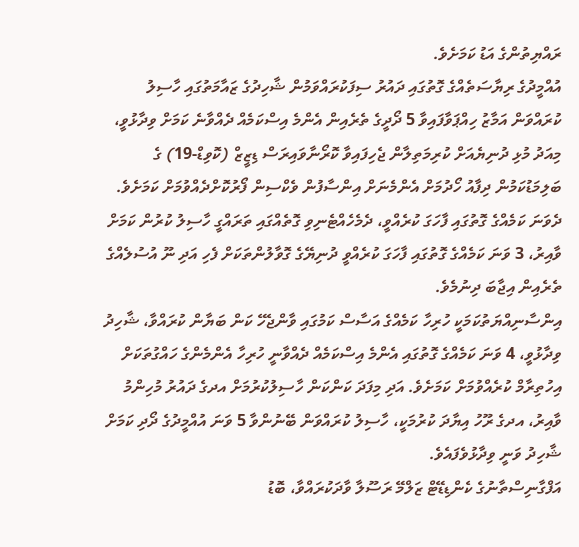ރައްޔިތުންގެ އަޑު ކަމަށެވެ.
އުއްމީދުގެ ރިޔާސަތެއްގެ ގޮތުގައި ދައުރު ސިފަކުރައްވަމުން ޝާހިދުގެ ޒައާމަތުގައި ހާސިލު ކުރައްވަން އަމާޒު ހިއްޕަވާފައިވާ 5 ދޯދީގެ ތެރެއިން އެންމެ އިސްކަމެއް ދެއްވާނެ ކަމަށް ވިދާޅުވީ، މިއަދު މުޅި ދުނިޔެއަށް ކުރިމަތިލާން ޖެހިފައިވާ ކޮރޯނާވައިރަސް ޑިޒީޒް (ކޮވިޑް-19) ގެ ބަލިމަޑުކަމުން ދިފާއު ހޯދުމަށް އެންމެނަށް އިންސާފުން ވެކްސިން ފޯރުކޮށްދެއްވުމަށް ކަމަށެވެ. ދެވަނަ ކަމެއްގެ ގޮތުގައި ފާހަގަ ކުރެއްވީ، ދެމެހެއްޓެނިވި ގޮތެއްގައި ތަރައްގީ ހާސިލު ކުރުން ކަމަށް ވާއިރު، 3 ވަނަ ކަމެއްގެ ގޮތުގައި ފާހަގަ ކުރެއްވީ ދުނިޔޭގެ ގޮވާލުންތަކަށް ފެހި އަދި ނޫ އުސުލެއްގެ ތެރެއިން އިޖާބަ ދިނުމެވެ.
އިންސާނިއްޔަތުކަމަކީ ހުރިހާ ކަމެއްގެ އަސާސް ކަމުގައި ވާންޖެހޭ ކަން ބަޔާން ކުރައްވާ، ޝާހިދު ވިދާޅުވީ، 4 ވަނަ ކަމެއްގެ ގޮތުގައި އެންމެ އިސްކަމެއް ދެއްވާނީ ހުރިހާ އެންމެންގެ ހައްގުތަކަށް އިހުތިރާމް ކުރެއްވުމަށް ކަމަށެވެ. އަދި މިފަދަ ކަންކަން ހާސިލުކުރުމަށް އދގެ ދައުރު މުހިންމު ވާއިރު، އދގެ ރޫހު އިޔާދަ ކުރުމަކީ، ހާސިލު ކުރައްވަން ބޭނުންވާ 5 ވަނަ އުއްމީދުގެ ދޯދި ކަމަށް ޝާހިދު ވަނީ ވިދާޅުވެފައެވެ.
އަފްގާނިސްތާނުގެ ކެންޑިޑޭޓް ޒަލްމޭ ރަސޫލާ ވާދަކުރައްވާ، ބޮޑު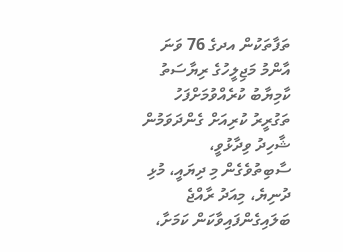ތަފާތަކުން އދގެ 76 ވަނަ އާންމު މަޖިލީހުގެ ރިޔާސަތު ކާމިޔާބު ކުރެއްވުމަށްފަހު ތަގުރީރު ކުރިއަށް ގެންދަވަމުން ޝާހިދު ވިދާޅުވީ، ސާބިތުވެގެން މި ދިޔައީ، މުޅި ދުނިޔެ، މިއަދު ރާއްޖެ ބަލައިގެންފައިވާކަން ކަމަށާ،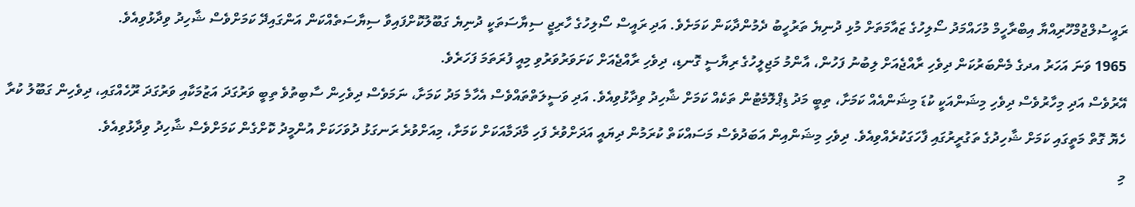ރައީސުލްޖުމްހޫރިއްޔާ އިބްރާހީމް މުހައްމަދު ސޯލިހުގެ ޒައާމަތަށް މުޅި ދުނިޔެ ތަރުހީބު ދެމުންދާކަން ކަމަށެވެ. އަދި ރައީސް ސޯލިހުގެ ހާރިޖީ ސިޔާސަތަކީ ދުނިޔެ ގަބޫލުކޮށްފައިވާ ސިޔާސަތެއްކަން އަންގައިދޭ ކަމަށްވެސް ޝާހިދު ވިދާޅުވިއެވެ.
1965 ވަނަ އަހަރު އދގެ މެންބަރުކަން ދިވެހި ރާއްޖެއަށް ލިބުނު ފަހުން، އާންމު މަޖިލީހުގެ ރިޔާސީ ގޮނޑި، ދިވެހި ރާއްޖެއަށް ކަށަވަރުވަރުވި މިއީ ފުރަތަމަ ފަހަރެވެ.
އޭރުވެސް އަދި މިހާރުވެސް ދިވެހި މިޝަންއަކީ ކުޑަ މިޝަންއެއް ކަމަށާ، ތިބީ މަދު ޑިޕްލޮމެޓުން ތަކެއް ކަމަށް ޝާހިދު ވިދާޅުވިއެވެ. އަދި ވަސީލަތްތައްވެސް އެހާމެ މަދު ކަމަށާ، ނަމަވެސް ދިވެހިން ސާބިތުވެ ތިބީ ވަރުގަދަ އަޒުމަކާއި ވަރުގަދަ ރޫހެއްގައި، ދިވެހިން ގަބޫލު ކުރާ ހެޔޮ ގޮތް މަތީގައި ކަމަށް ޝާހިދުގެ ތަގުރީރުގައި ފާހަގަކުރެއްވިއެވެ. ދިވެހި މިޝަންއިން އަބަދުވެސް މަސައްކަތް ކުރަމުން ދިޔައީ އަދަށްވުރެ ފަހި މާދަމާއަކަށް ކަމަށާ، މިއަށްވުރެ ރަނގަޅު ދުވަހަކަށް އުންމީދު ކޮށްގެން ކަމަށްވެސް ޝާހިދު ވިދާޅުވިއެވެ.
މި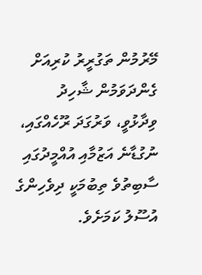މޭރުމުން ތަގުރީރު ކުރިއަށް ގެންދަވަމުން ޝާހިދު ވިދާޅުވީ، ވަރުގަދަ ރޫހެއްގައި، ނުގުޑާނެ އަޒުމާއި އުއްމީދުގައި ސާބިތުވެ ތިބުމަކީ ދިވެހިންގެ އުސޫލު ކަމަށެވެ.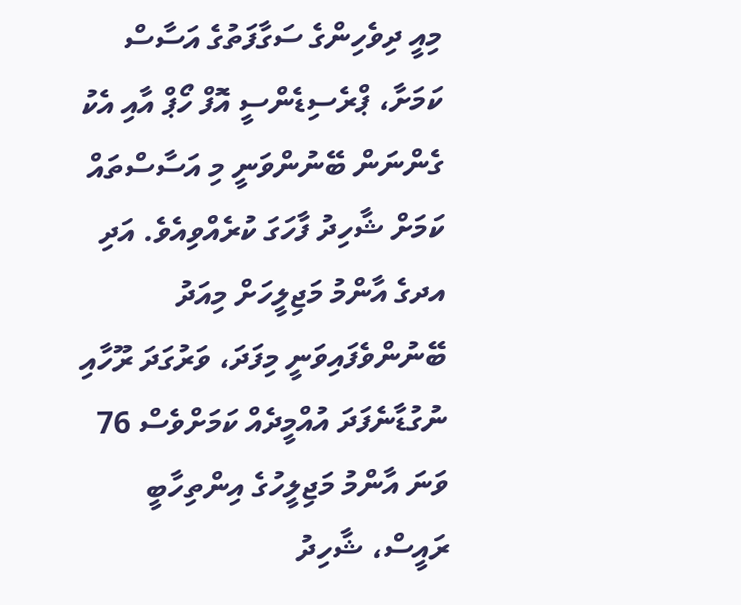މިއީ ދިވެހިންގެ ސަގާފަތުގެ އަސާސް ކަމަށާ، ޕްރެސިޑެންސީ އޮފް ހޯޕް އާއި އެކު ގެންނަން ބޭނުންވަނީ މި އަސާސްތައް ކަމަށް ޝާހިދު ފާހަގަ ކުރެއްވިއެވެ. އަދި އދގެ އާންމު މަޖިލީހަށް މިއަދު ބޭނުންވެފައިވަނީ މިފަދަ، ވަރުގަދަ ރޫހާއި ނުގުޑާނެފަދަ އުއްމީދެއް ކަމަށްވެސް 76 ވަނަ އާންމު މަޖިލީހުގެ އިންތިހާބީ ރައީސް، ޝާހިދު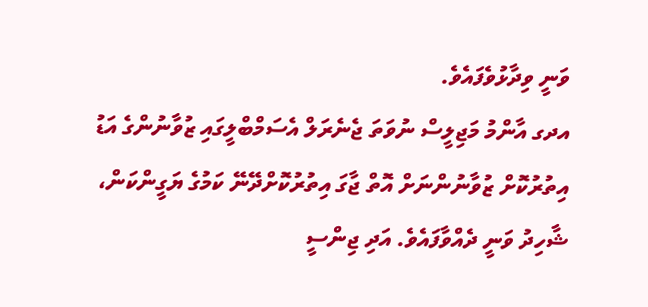ވަނީ ވިދާޅުވެފައެވެ.
އދގ އާންމު މަޖިލީސް ނުވަތަ ޖެނެރަލް އެސަމްބްލީގައި ޒުވާނުންގެ އަޑު އިތުރުކޮށް ޒުވާނުންނަށް އޮތް ޖާގަ އިތުރުކޮށްދޭނޭ ކަމުގެ ޔަގީންކަން، ޝާހިދު ވަނީ ދެއްވާފައެވެ. އަދި ޖިންސީ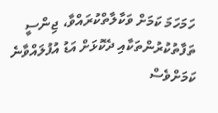ހަމަހަމަ ކަމަށް ވަކާލާތްކުރައްވާ، ޖިންސީ ތަފާތުކުރުންތަކާއި ދެކޮޅަށް އަޑު އުފުލައްވާނެ ކަމަށްވެސް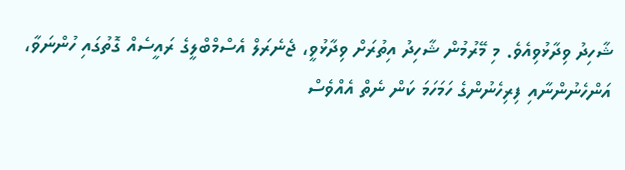ޝާހިދު ވިދާޅުވިއެވެ. މި މޭރުމުން ޝާހިދު އިތުރަށް ވިދާޅުވީ، ޖެނެރަލް އެސްމްބްލީގެ ރައީސެއް ގޮތުގައި ހުންނަވާ، އަންހެނުންނާއި ފިރިހެނުންގެ ހަމަހަމަ ކަން ނެތް އެއްވެސް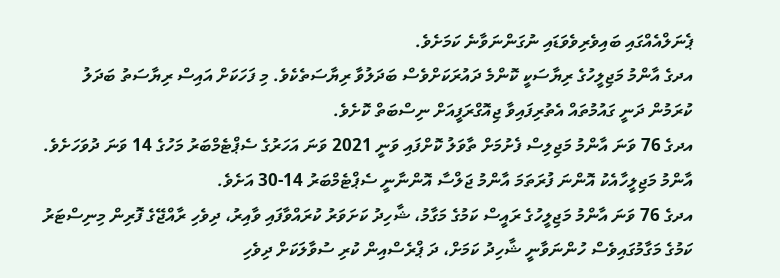ޕެނަލްއެއްގައި ބައިވެރިވެވަޑައި ނުގަންނަވާނެ ކަމަށެވެ.
އދގެ އާންމު މަޖިލީހުގެ ރިޔާސަކީ ކޮންމެ ދައުރަކަށްވެސް ބަދަލުވާ ރިޔާސަތެކެވެ. މި ފަހަކަށް އައިސް ރިޔާސަތު ބަދަލު ކުރަމުން ދަނީ ގައުމުތައް އެތުރިފައިވާ ޖިއޮގްރަފީއަށް ނިސްބަތް ކޮށެވެ.
އދގެ 76 ވަނަ އާންމު މަޖިލިސް ފެށުމަށް ތާވަލު ކޮށްފައި ވަނީ 2021 ވަނަ އަހަރުގެ ސެޕްޓެމްބަރު މަހުގެ 14 ވަނަ ދުވަހަށެވެ. އާންމު މަޖިލީހާއެކު އޮންނަ ފުރަތަމަ އާންމު ޖަލްސާ އޮންނާނީ ސެޕްޓެމްބަރު 14-30 އަށެވެ.
އދގެ 76 ވަނަ އާންމު މަޖިލީހުގެ ރައީސް ކަމުގެ މަގާމު، ޝާހިދު ކަށަވަރު ކުރައްވާފައި ވާއިރު، ދިވެހި ރާއްޖޭގެ ފޮރިން މިނިސްޓަރު ކަމުގެ މަގާމުގައިވެސް ހުންނަވާނީ ޝާހިދު ކަމަށް، ދަ ޕްރެސްއިން ކުރި ސުވާލަކަށް ދިވެހި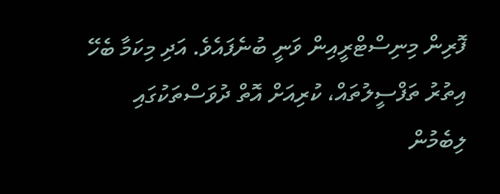ފޮރިން މިނިސްޓްރީއިން ވަނީ ބުނެފައެވެ. އަދި މިކަމާ ބެހޭ އިތުރު ތަފްސީލުތައް، ކުރިއަށް އޮތް ދުވަސްތަކުގައި ލިބެމުން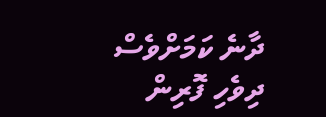ދާނެ ކަމަށްވެސް ދިވެހި ފޮރިން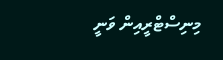މިނިސްޓްރީއިން ވަނީ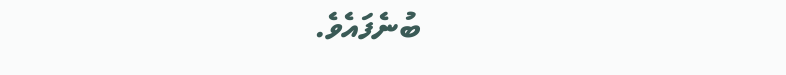ބުނެފައެވެ.